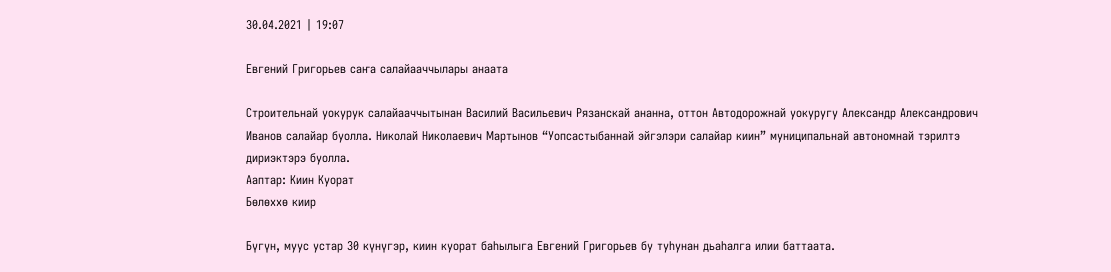30.04.2021 | 19:07

Евгений Григорьев саҥа салайааччылары анаата

Строительнай уокурук салайааччытынан Василий Васильевич Рязанскай ананна, оттон Автодорожнай уокуругу Александр Александрович Иванов салайар буолла. Николай Николаевич Мартынов “Уопсастыбаннай эйгэлэри салайар киин” муниципальнай автономнай тэрилтэ дириэктэрэ буолла.
Ааптар: Киин Куорат
Бөлөххө киир

Бүгүн, муус устар 30 күнүгэр, киин куорат баһылыга Евгений Григорьев бу туһунан дьаһалга илии баттаата.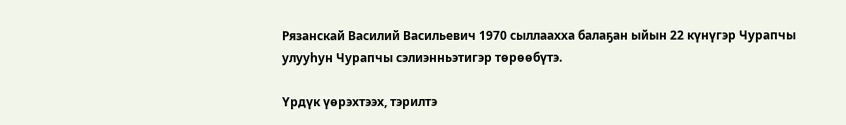Рязанскай Василий Васильевич 1970 сыллаахха балаҕан ыйын 22 күнүгэр Чурапчы улууһун Чурапчы сэлиэнньэтигэр төрөөбүтэ.

Үрдүк үөрэхтээх, тэрилтэ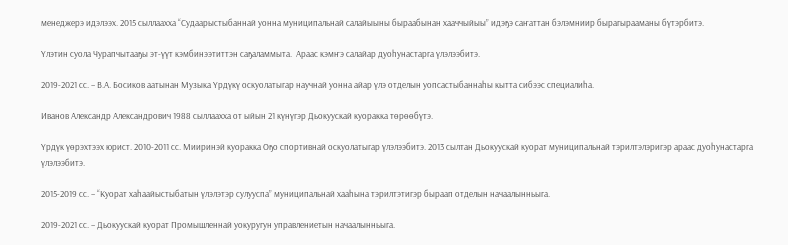менеджерэ идэлээх. 2015 сыллаахха “Судаарыстыбаннай уонна муниципальнай салайыыны быраабынан хааччыйыы” идэҕэ саҥаттан бэлэмниир бырагырааманы бүтэрбитэ.

Үлэтин суола Чурапчытааҕы эт-үүт кэмбинээтиттэн саҕаламмыта.  Араас кэмҥэ салайар дуоһунастарга үлэлээбитэ.

2019-2021 сс. – В.А. Босиков аатынан Музыка Үрдүкү оскуолатыгар научнай уонна айар үлэ отделын уопсастыбаннаһы кытта сибээс специалиһа.

Иванов Александр Александрович 1988 сыллаахха от ыйын 21 күнүгэр Дьокуускай куоракка төрөөбүтэ.

Үрдүк үөрэхтээх юрист. 2010-2011 сс. Мииринэй куоракка Оҕо спортивнай оскуолатыгар үлэлээбитэ. 2013 сылтан Дьокуускай куорат муниципальнай тэрилтэлэригэр араас дуоһунастарга үлэлээбитэ.

2015-2019 сс. – “Куорат хаһаайыстыбатын үлэлэтэр сулууспа” муниципальнай хааһына тэрилтэтигэр быраап отделын начаалынньыга.

2019-2021 сс. – Дьокуускай куорат Промышленнай уокуругун управлениетын начаалынньыга.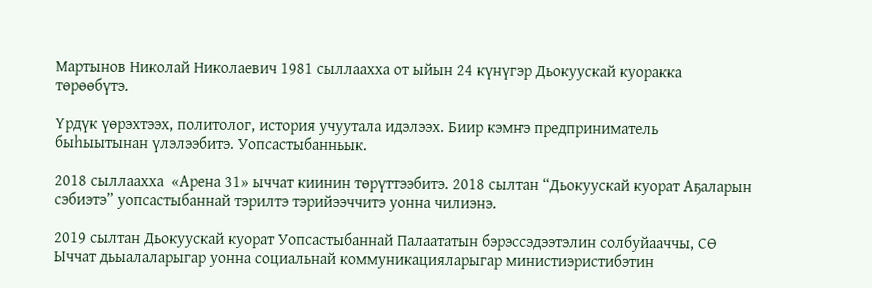Мартынов Николай Николаевич 1981 сыллаахха от ыйын 24 күнүгэр Дьокуускай куоракка төрөөбүтэ.

Үрдүк үөрэхтээх, политолог, история учуутала идэлээх. Биир кэмҥэ предприниматель быһыытынан үлэлээбитэ. Уопсастыбанньык.

2018 сыллаахха  «Арена 31» ыччат киинин төрүттээбитэ. 2018 сылтан “Дьокуускай куорат Аҕаларын сэбиэтэ” уопсастыбаннай тэрилтэ тэрийээччитэ уонна чилиэнэ.

2019 сылтан Дьокуускай куорат Уопсастыбаннай Палаататын бэрэссэдээтэлин солбуйааччы, СӨ Ыччат дьыалаларыгар уонна социальнай коммуникацияларыгар министиэристибэтин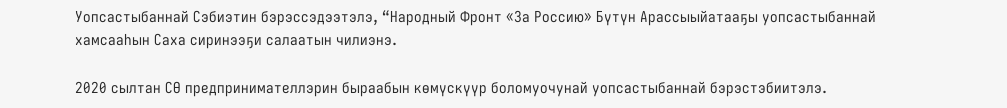Уопсастыбаннай Сэбиэтин бэрэссэдээтэлэ, “Народный Фронт «За Россию» Бүтүн Арассыыйатааҕы уопсастыбаннай хамсааһын Саха сиринээҕи салаатын чилиэнэ.

2020 сылтан СӨ предпринимателлэрин быраабын көмүскүүр боломуочунай уопсастыбаннай бэрэстэбиитэлэ.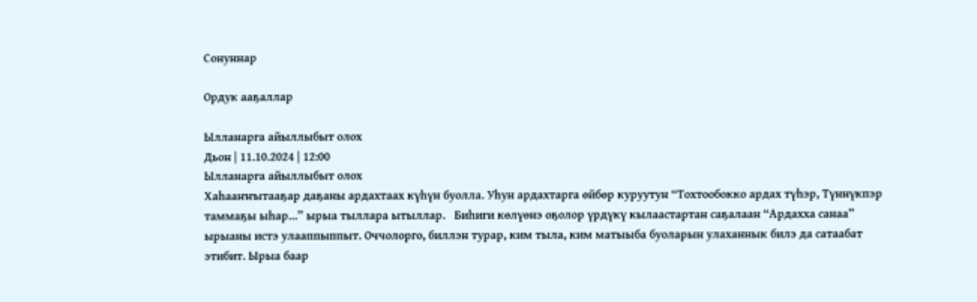Сонуннар

Ордук ааҕаллар

Ылланарга айыллыбыт олох
Дьон | 11.10.2024 | 12:00
Ылланарга айыллыбыт олох
Хаһааҥҥытааҕар даҕаны ардахтаах күһүн буолла. Уһун ардахтарга өйбөр куруутун “Тохтообокко ардах түһэр, Түннүкпэр таммаҕы ыһар...” ырыа тыллара ытыллар.   Биһиги көлүөнэ оҕолор үрдүкү кылаастартан саҕалаан “Ардахха санаа” ырыаны истэ улааппыппыт. Оччолорго, биллэн турар, ким тыла, ким матыыба буоларын улаханнык билэ да сатаабат этибит. Ырыа баар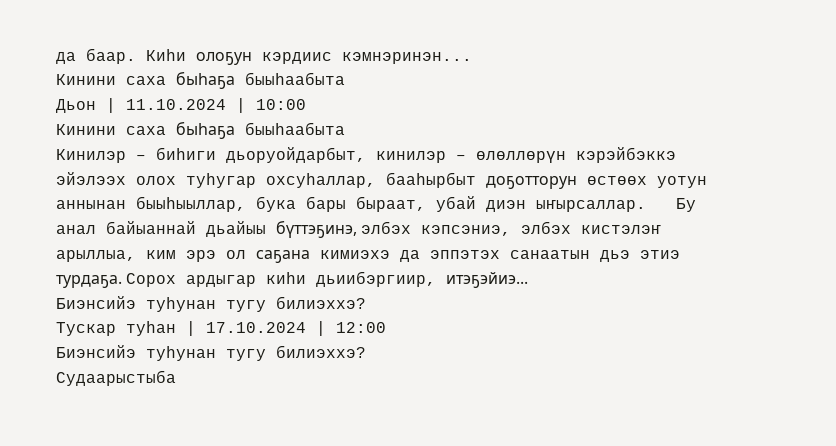да баар. Киһи олоҕун кэрдиис кэмнэринэн...
Кинини саха быһаҕа быыһаабыта
Дьон | 11.10.2024 | 10:00
Кинини саха быһаҕа быыһаабыта
Кинилэр – биһиги дьоруойдарбыт, кинилэр – өлөллөрүн кэрэйбэккэ эйэлээх олох туһугар охсуһаллар, бааһырбыт доҕотторун өстөөх уотун аннынан быыһыыллар, бука бары быраат, убай диэн ыҥырсаллар.   Бу анал байыаннай дьайыы бүттэҕинэ, элбэх кэпсэниэ, элбэх кистэлэҥ арыллыа, ким эрэ ол саҕана кимиэхэ да эппэтэх санаатын дьэ этиэ турдаҕа. Сорох ардыгар киһи дьиибэргиир, итэҕэйиэ...
Биэнсийэ туһунан тугу билиэххэ?
Тускар туһан | 17.10.2024 | 12:00
Биэнсийэ туһунан тугу билиэххэ?
Судаарыстыба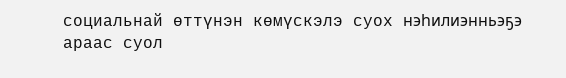социальнай өттүнэн көмүскэлэ суох нэһилиэнньэҕэ араас суол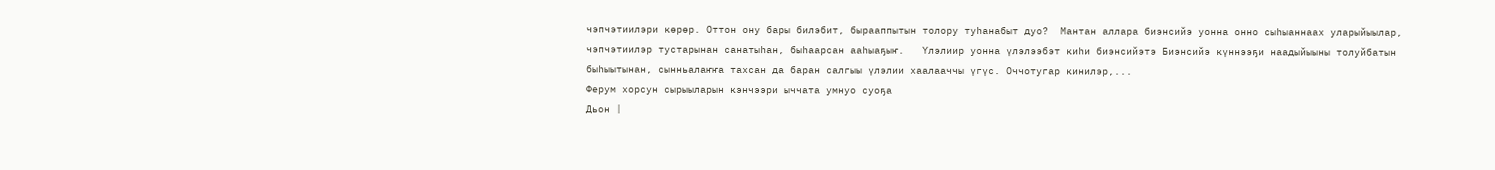чэпчэтиилэри көрөр. Оттон ону бары билэбит, бырааппытын толору туһанабыт дуо?  Мантан аллара биэнсийэ уонна онно сыһыаннаах уларыйыылар, чэпчэтиилэр тустарынан санатыһан, быһаарсан ааһыаҕыҥ.   Үлэлиир уонна үлэлээбэт киһи биэнсийэтэ Биэнсийэ күннээҕи наадыйыыны толуйбатын быһыытынан, сынньалаҥҥа тахсан да баран салгыы үлэлии хаалааччы үгүс. Оччотугар кинилэр,...
Ферум хорсун сырыыларын кэнчээри ыччата умнуо суоҕа
Дьон |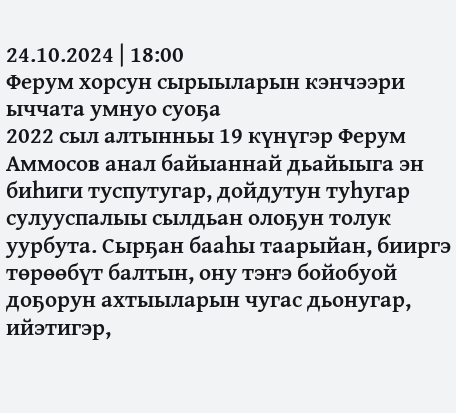24.10.2024 | 18:00
Ферум хорсун сырыыларын кэнчээри ыччата умнуо суоҕа
2022 сыл алтынньы 19 күнүгэр Ферум Аммосов анал байыаннай дьайыыга эн биһиги туспутугар, дойдутун туһугар сулууспалыы сылдьан олоҕун толук уурбута. Сырҕан бааһы таарыйан, бииргэ төрөөбүт балтын, ону тэҥэ бойобуой доҕорун ахтыыларын чугас дьонугар, ийэтигэр,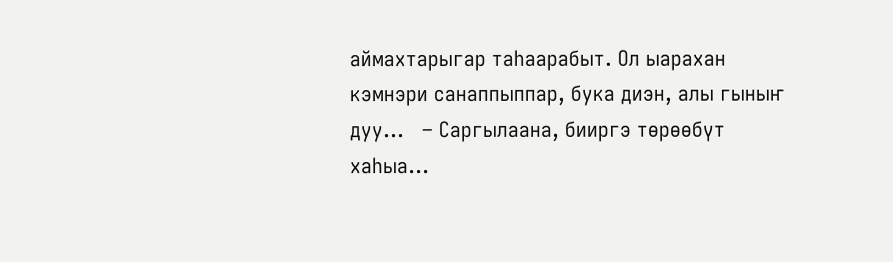аймахтарыгар таһаарабыт. Ол ыарахан кэмнэри санаппыппар, бука диэн, алы гыныҥ дуу...   – Саргылаана, бииргэ төрөөбүт хаһыа...